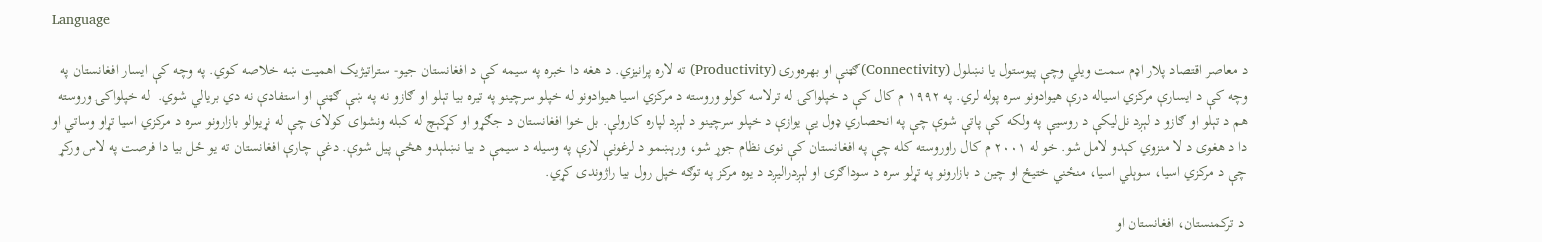Language

د معاصر اقتصاد پلار اډم سمت ویلي وچې پيوستول يا نښلول (Connectivity)ګټنې او بهره‌ورۍ (Productivity) ته لاره پرانيزي. د هغه دا خبره په سیمه کې د افغانستان جیو- ستراتیژیک اهمیت ښه خلاصه کوي. په وچه کې ایسار افغانستان په وچه کې د ایسارې مرکزي اسیاله درې هیوادونو سره پوله لري. په ۱۹۹۲ م کال کې د خپلواکۍ له ترلاسه کولو وروسته د مرکزي اسیا هیوادونو له خپلو سرچينو په تیره بيا تېلو او ګازو نه په ښې ګټنې او استفادې نه دي بريالي شوي.  له خپلواکۍ وروسته هم د تېلو او ګازو د لېږد نل‌لیکې د روسیې په ولکه کې پاتې شوې چې په انحصاري ډول يې يوازې د خپلو سرچينو د لېږد لپاره کارولې. بل خوا افغانستان د جګړو او کړکېچ له کبله ونشواى کولای چې له نړيوالو بازارونو سره د مرکزي اسيا تړاو وساتي او دا د هغوی د لا منزوي کېدو لامل شو. خو له ۲۰۰۱ م کال راوروسته کله چې په افغانستان کې نوی نظام جوړ شو، ورېښمو د لرغونې لارې په وسيله د سيمې د بيا نښلېدو هڅې پیل شوې. دغې چارې افغانستان ته یو ځل بيا دا فرصت په لاس ورکړ چې د مرکزي اسیا، سوېلي اسيا، منځني ختیځ او چین د بازارونو په تړلو سره د سوداګرۍ او لېږدراليږد د يوه مرکز په توګه خپل رول بيا راژوندی کړي.

 د ترکمنستان، افغانستان او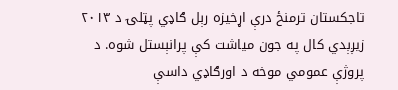تاجکستان ترمنځ درې اړخیزه رېل ګاډي پټلۍ د ۲۰۱۳ زيږېدي کال په جون میاشت کې پرانېستل شوه. د پروژې عمومي موخه د اورګاډي داسې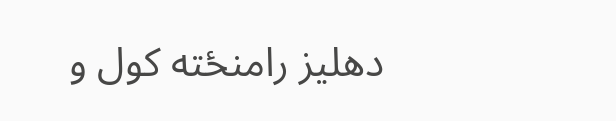دهلیز رامنځته کول و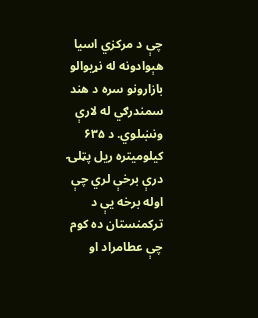چې د مرکزي اسيا هېوادونه له نړيوالو بازارونو سره د هند سمندرګي له لارې ونښلوي. د ۶۳۵ کیلومیتره ریل پټلۍ درې برخې لري چې اوله برخه یې د ترکمنستان ده کوم چې عطامراد او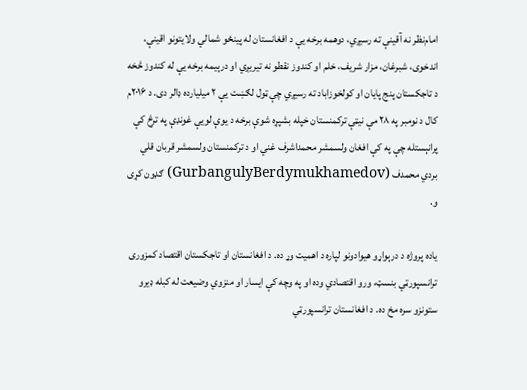امام‌نظر نه آقینې ته رسیږي، دوهمه برخه یې د افغانستان له پینځو شمالي ولایتونو اقینې، اندخوی، شبرغان، مزار شریف، خلم او کندوز نقطو نه تیریږي او درېیمه برخه یې له کندوز څخه د تاجکستان پنج پایان او کولخوزاباد ته رسیږي چې ټول لګښت یې ۲ میلیارده ډالر دی. د ۲۰۱۶م کال د نومبر په ۲۸ مې نیټې ترکمنستان خپله بشپړه شوې برخه د یوې لويې غونډې په ترڅ کې پرانېستله چې په کې افغان ولسمشر محمداشرف غني او د ترکمنستان ولسمشر قربان قلي بردي محمدف (GurbangulyBerdymukhamedov) ګډون کړی و.

یاده پروژه د درېواړو هیوادونو لپاره د اهمیت وړ ده. د افغانستان او تاجکستان اقتصاد کمزوری ترانسپورټي بنسټ، ورو اقتصادي وده او په وچه کې ایسار او منزوي وضیعت له کبله ډیرو ستونزو سره مخ ده. د افغانستان ترانسپورټي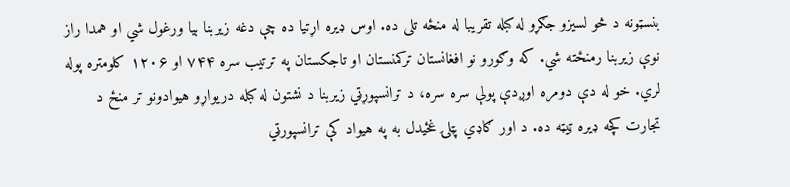بنسټونه د څو لسیزو جګړو له کبله تقریبا له منځه تلى ده. اوس ډیره اړتیا ده چې دغه زیربنا بیا ورغول شي او همدا راز نوې زیربنا رمنځته شي. که وګورو نو افغانستان ترکمنستان او تاجکستان په ترتيب سره ۷۴۴ او ۱۲۰۶ کلومتره پوله لري. خو له دې دومره اوږدې پولې سره سره، د ترانسپوړټي زیربنا د نشتون له کبله دریواړو هیوادونو تر منځ د تجارت کچه ډیره ټیټه ده. د اور ګاډي پټلۍ غځیدل به په هیواد کې ترانسپورټي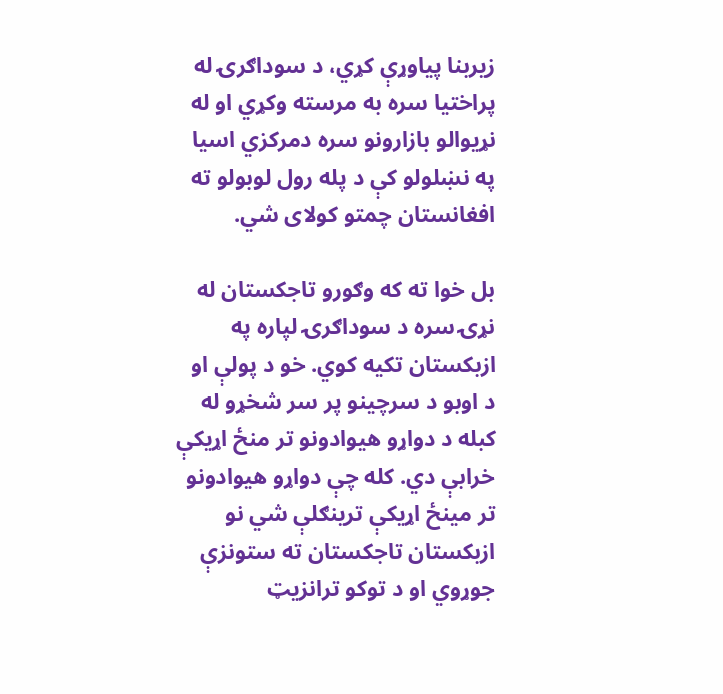زیربنا پیاوړې کړي، د سوداګرۍ له پراختیا سره به مرسته وکړي او له نړيوالو بازارونو سره دمرکزي اسیا په نښلولو کې د پله رول لوبولو ته افغانستان چمتو کولای شي.

بل خوا ته که وګورو تاجکستان له نړۍ سره د سوداګرۍ لپاره په ازبکستان تکیه کوي. خو د پولې او د اوبو د سرچينو پر سر شخړو له کبله د دواړو هیوادونو تر منځ اړیکې خرابې دي. کله چې دواړو هیوادونو تر مینځ اړیکې ترینګلې شي نو ازبکستان تاجکستان ته ستونزې جوړوي او د توکو ترانزیټ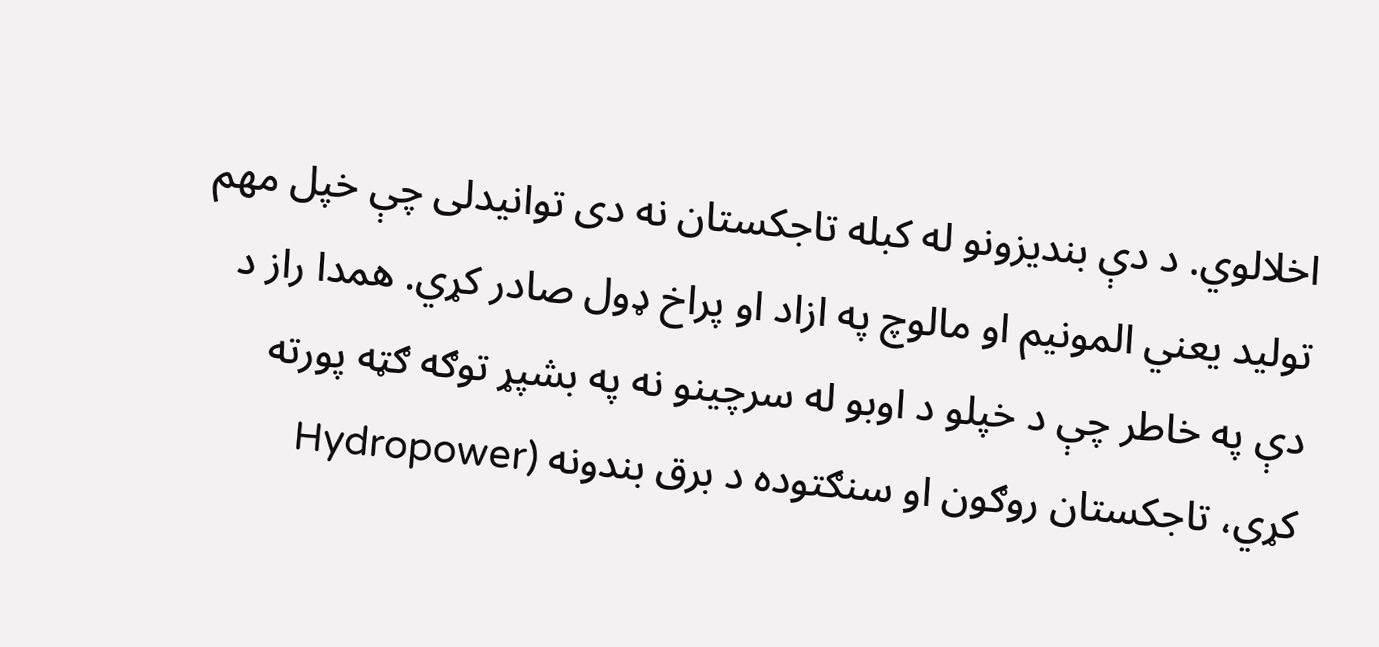اخلالوي. د دې بندیزونو له کبله تاجکستان نه دی توانیدلی چې خپل مهم تولید یعني المونیم او مالوچ په ازاد او پراخ ډول صادر کړي. همدا راز د دې په خاطر چې د خپلو د اوبو له سرچينو نه په بشپړ توګه ګټه پورته کړي، تاجکستان روګون او سنګتوده د برق بندونه (Hydropower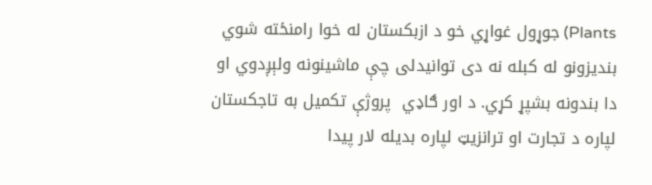Plants) جوړول غواړي خو د ازبکستان له خوا رامنځته شوي بندیزونو له کبله نه دی توانیدلی چې ماشینونه ولېږدوي او دا بندونه بشپړ کړي. د اور ګاډي  پروژې تکمیل به تاجکستان لپاره د تجارت او ترانزیټ لپاره بدیله لار پیدا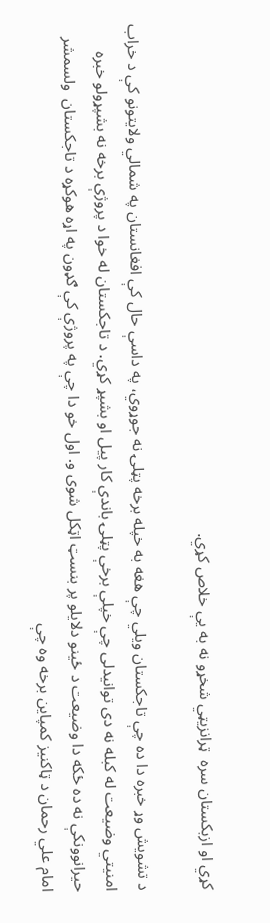کړي او ازبکستان سره  ټرانزیټي شخړو نه به یې خلاص کړي.

د تشویش وړ خبره دا ده چې تاجکستان ویلي چې هغه به خپله برخه پټلۍ نه جوړوي، په داسې حال کې افغانستان په شمالي ولایتونو کې د خراب امنیتي وضیعت له کبله نه دی توانیدلی چې خپلې برخې پټلۍ باندې کار پیل او بشپړ کړي. د تاجکستان له خوا د پروژې برخه نه بشپړولو خبره حیرانوونکې نه ده ځکه دا وضیعت د ځينو دلایلو پر بنسټ اټکل شوی و. اول خو دا چې په پروژې کې ګډون په اړه هوکړه د تاجکستان  ولسمشر امام علي رحمان د ټاکنيز کمپاین برخه وه چې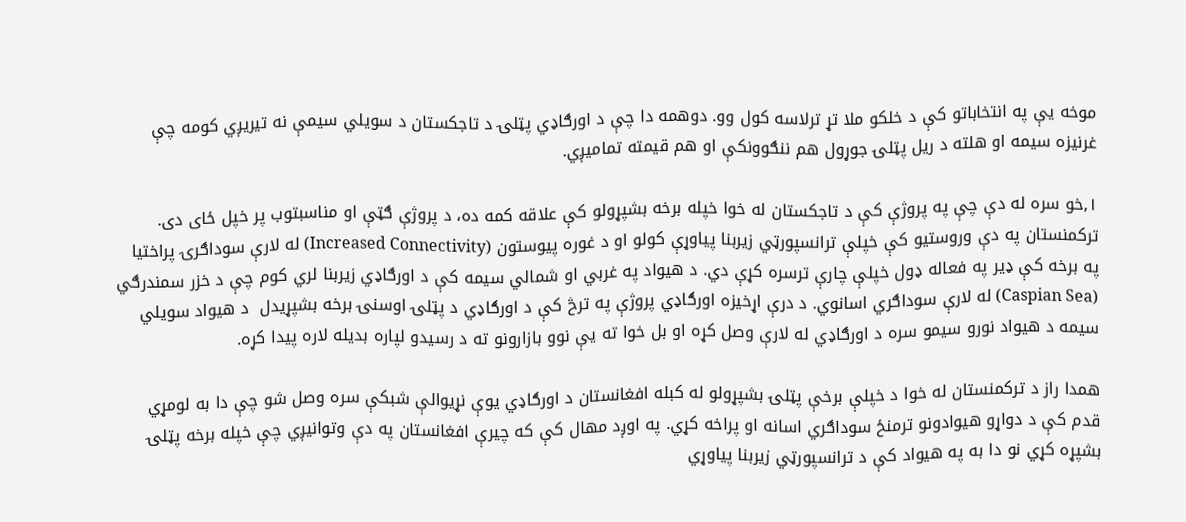موخه یې په انتخاباتو کې د خلکو ملا تړ ترلاسه کول وو. دوهمه دا چې د اورګاډي پټلۍ د تاجکستان د سویلي سیمې نه تیریږي کومه چې غرنيزه سيمه او هلته د ریل پټلۍ جوړول هم ننګوونکې او هم قیمته تمامیږي.

٫١خو سره له دې چې په پروژې کې د تاجکستان له خوا خپله برخه بشپړولو کې علاقه کمه ده، د پروژې ګټې او مناسبتوب پر خپل ځای دی. ترکمنستان په دې وروستیو کې خپلې ترانسپورټي زیربنا پیاوړې کولو او د غوره پيوستون (Increased Connectivity) له لارې سوداګرۍ پراختیا په برخه کې ډیر په فعاله ډول خپلې چارې ترسره کړې دي. د هیواد په غربي او شمالي سیمه کې د اورګاډي زیربنا لري کوم چې د خزر سمندرګي (Caspian Sea) له لارې سوداګري اسانوي. د درې اړخیزه اورګاډي پروژې په ترڅ کې د اورګاډي د پټلۍ اوسنۍ برخه بشپړیدل  د هیواد سویلي سیمه د هیواد نورو سیمو سره د اورګاډي له لارې وصل کړه او بل خوا ته یې نوو بازارونو ته د رسیدو لپاره بدیله لاره پیدا کړه.

همدا راز د ترکمنستان له خوا د خپلې برخې پټلۍ بشپړولو له کبله افغانستان د اورګاډي یوې نړیوالې شبکې سره وصل شو چې دا به لومړي قدم کې د دواړو هیوادونو ترمنځ سوداګري اسانه او پراخه کړي. په اوږد مهال کې که چیرې افغانستان په دې وتوانیږي چې خپله برخه پټلۍ بشپړه کړي نو دا به په هیواد کې د ترانسپورټي زیربنا پیاوړي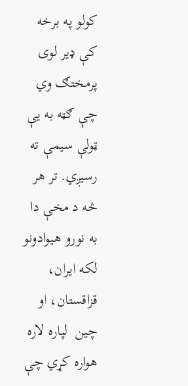کولو په برخه کې ډیر لوی پرمختګ وي چې ګټه به یې ټولې سیمې ته رسیږي. تر هر څه د مخې دا به نورو هیوادونو لکه ایران، قزاقستان، او چین  لپاره لاره هواره کړي چې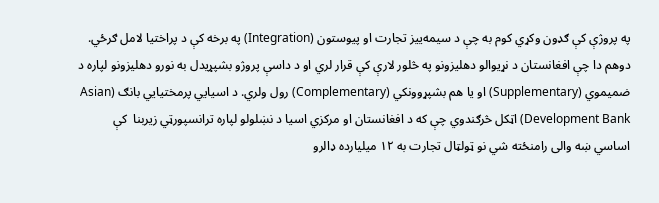په پروژې کې ګډون وکړي کوم به چې د سیمه‌يیز تجارت او پيوستون (Integration) په برخه کې د پراختیا لامل ګرځي. دوهم دا چې افغانستان د نړیوالو دهلیزونو په څلور لارې کې قرار لري او د داسې پروژو بشپړیدل به نورو دهلیزونو لپاره د ضمیموي (Supplementary) او یا هم بشپړوونکي (Complementary) رول ولري. د اسیايي پرمختیايي بانګ (Asian Development Bank) اټکل څرګندوي چې که د افغانستان او مرکزي اسیا د نښلولو لپاره ترانسپورټي زیربنا  کې اساسي ښه والی رامنځته شي نو ټولټال تجارت به ۱۲ میلیارده ډالرو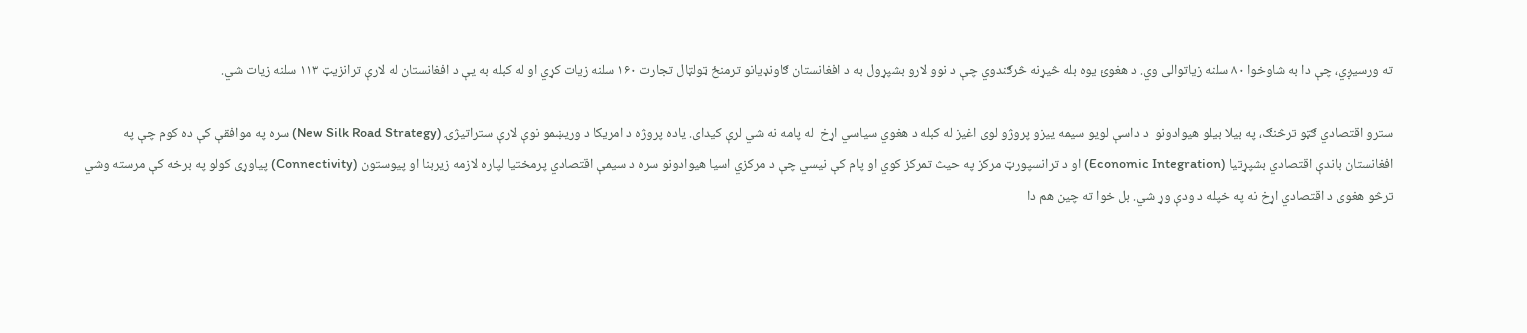ته ورسیږي، چې دا به شاوخوا ۸۰ سلنه زیاتوالی وي. د هغوئ یوه بله څیړنه څرګندوي چې د نوو لارو بشپړول به د افغانستان ګاونډیانو ترمنځ ټولټال تجارت ۱۶۰ سلنه زیات کړي او له کبله به یې د افغانستان له لارې ترانزیټ ۱۱۳ سلنه زیات شي.

سترو اقتصادي ګټو ترڅنګ، په بیلا بیلو هیوادونو  د داسې لویو سیمه ييزو پروژو لوی اغیز له کبله د هغوي سیاسي اړخ  له پامه نه شي لرې کیدای. یاده پروژه د امریکا د وریښمو نوې لارې ستراتیژۍ (New Silk Road Strategy) سره په موافقې کې ده کوم چې په افغانستان باندې اقتصادي بشپړتیا (Economic Integration) او د ترانسپورټ مرکز په حیث تمرکز کوي او پام کې نیسي چې د مرکزي اسیا هیوادونو سره د سیمې اقتصادي پرمختیا لپاره لازمه زیربنا او پيوستون (Connectivity) پیاوړی کولو په برخه کې مرسته وشي ترڅو هغوى د اقتصادي اړخ نه په خپله د ودې وړ شي. بل خوا ته چین هم دا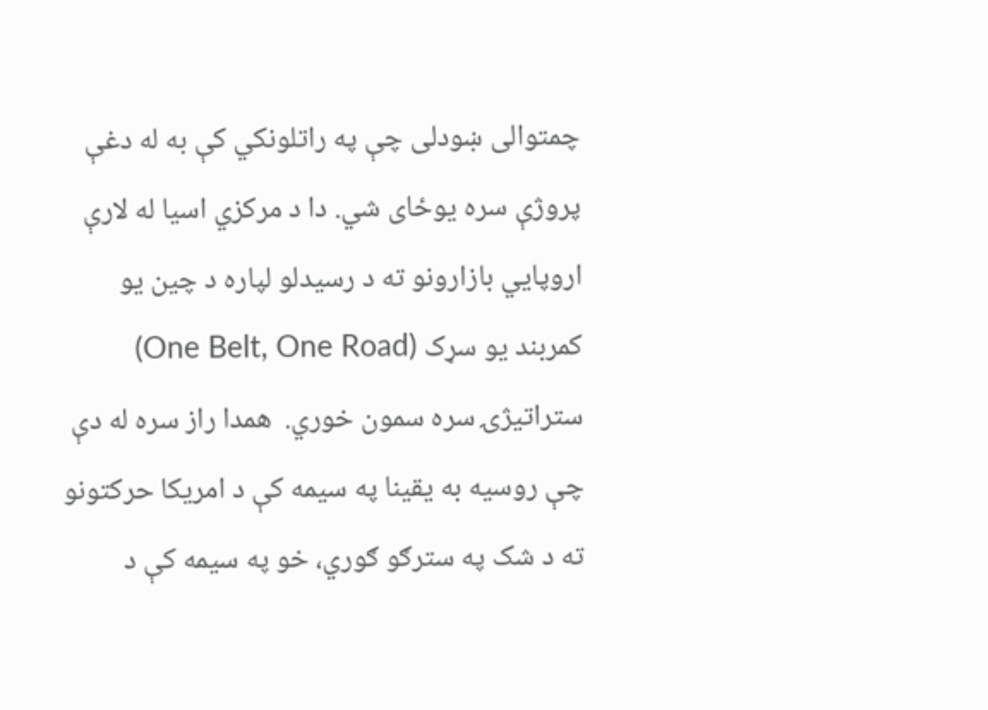چمتوالی ښودلی چې په راتلونکي کې به له دغې پروژې سره یوځای شي. دا د مرکزي اسیا له لارې اروپايي بازارونو ته د رسیدلو لپاره د چین یو کمربند یو سړک (One Belt, One Road) ستراتیژۍ سره سمون خوري.  همدا راز سره له دې چې روسیه به یقینا په سیمه کې د امریکا حرکتونو ته د شک په سترګو ګوري، خو په سیمه کې د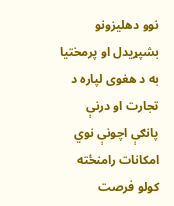نوو دهلیزونو بشپړیدل او پرمختیا به د هغوی لپاره د تجارت او درنې پانګې اچونې نوي امکانات رامنځته کولو فرصت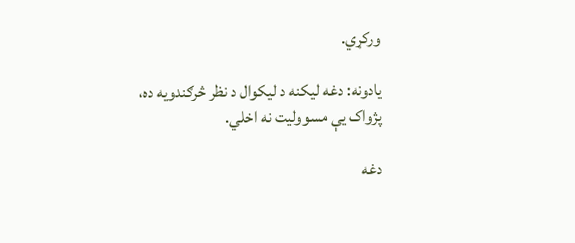ورکړي.

يادونه: دغه ليکنه د ليکوال د نظر څرګندويه ده، پژواک يې مسووليت نه اخلي.

دغه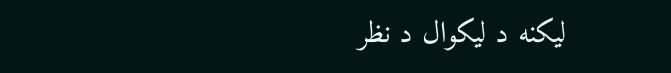ليکنه د ليکوال د نظر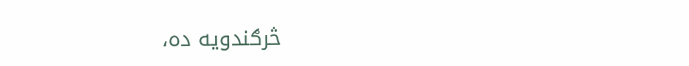څرګندويه ده،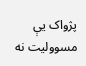پژواک يې مسووليت نه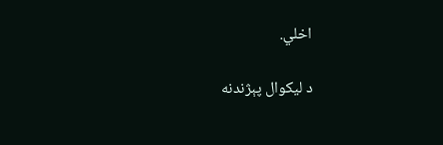اخلي.

د لیکوال پېژندنه